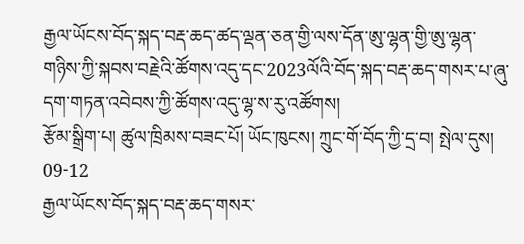རྒྱལ་ཡོངས་བོད་སྐད་བརྡ་ཆད་ཚད་ལྡན་ཅན་གྱི་ལས་དོན་ཨུ་ལྷན་གྱི་ཨུ་ལྷན་གཉིས་ཀྱི་སྐབས་བརྗེའི་ཚོགས་འདུ་དང་2023ལོའི་བོད་སྐད་བརྡ་ཆད་གསར་པ་ཞུ་དག་གཏན་འབེབས་ཀྱི་ཚོགས་འདུ་ལྷ་ས་རུ་འཚོགས།
རྩོམ་སྒྲིག་པ། ཚུལ་ཁྲིམས་བཟང་པོ། ཡོང་ཁུངས། ཀྲུང་གོ་བོད་ཀྱི་དྲ་བ། སྤེལ་དུས། 09-12
རྒྱལ་ཡོངས་བོད་སྐད་བརྡ་ཆད་གསར་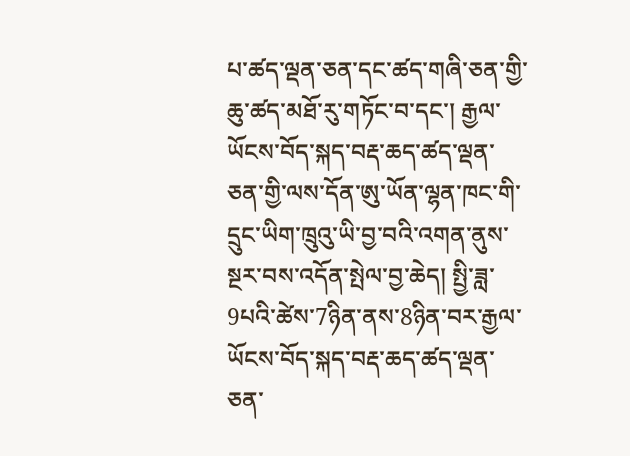པ་ཚད་ལྡན་ཅན་དང་ཚད་གཞི་ཅན་གྱི་ཆུ་ཚད་མཐོ་རུ་གཏོང་བ་དང་། རྒྱལ་ཡོངས་བོད་སྐད་བརྡ་ཆད་ཚད་ལྡན་ཅན་གྱི་ལས་དོན་ཨུ་ཡོན་ལྷན་ཁང་གི་དྲུང་ཡིག་ཁྲུའུ་ཡི་བྱ་བའི་འགན་ནུས་སྔར་བས་འདོན་སྤེལ་བྱ་ཆེད། སྤྱི་ཟླ་9པའི་ཚེས་7ཉིན་ནས་8ཉིན་བར་རྒྱལ་ཡོངས་བོད་སྐད་བརྡ་ཆད་ཚད་ལྡན་ཅན་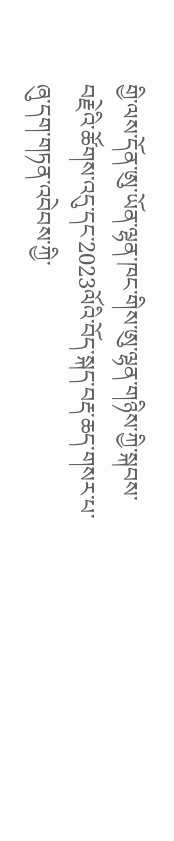གྱི་ལས་དོན་ཨུ་ཡོན་ལྷན་ཁང་གིས་ཨུ་ལྷན་གཉིས་ཀྱི་སྐབས་བརྗེའི་ཚོགས་འདུ་དང་2023ལོའི་བོད་སྐད་བརྡ་ཆད་གསར་པ་ཞུ་དག་གཏན་འབེབས་ཀྱི་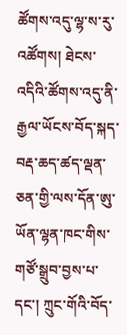ཚོགས་འདུ་ལྷ་ས་རུ་འཚོགས། ཐེངས་འདིའི་ཚོགས་འདུ་ནི་རྒྱལ་ཡོངས་བོད་སྐད་བརྡ་ཆད་ཚད་ལྡན་ཅན་གྱི་ལས་དོན་ཨུ་ཡོན་ལྷན་ཁང་གིས་གཙོ་སྒྲུབ་བྱས་པ་དང་། ཀྲུང་གོའི་བོད་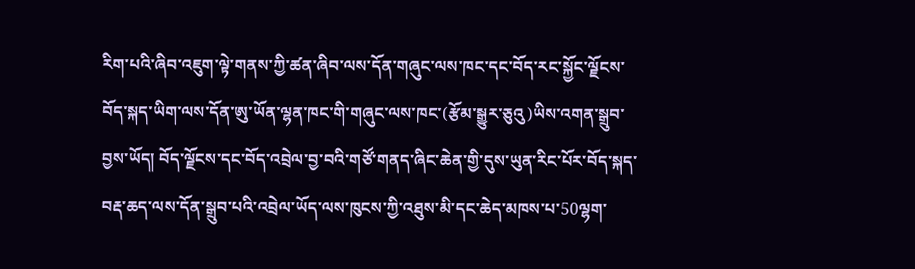རིག་པའི་ཞིབ་འཇུག་ལྟེ་གནས་ཀྱི་ཚན་ཞིབ་ལས་དོན་གཞུང་ལས་ཁང་དང་བོད་རང་སྐྱོང་ལྗོངས་བོད་སྐད་ཡིག་ལས་དོན་ཨུ་ཡོན་ལྷན་ཁང་གི་གཞུང་ལས་ཁང་(རྩོམ་སྒྱུར་ཅུའུ)ཡིས་འགན་སྒྲུབ་བྱས་ཡོད། བོད་ལྗོངས་དང་བོད་འབྲེལ་བྱ་བའི་གཙོ་གནད་ཞིང་ཆེན་གྱི་དུས་ཡུན་རིང་པོར་བོད་སྐད་བརྡ་ཆད་ལས་དོན་སྒྲུབ་པའི་འབྲེལ་ཡོད་ལས་ཁུངས་ཀྱི་འཐུས་མི་དང་ཆེད་མཁས་པ་50ལྷག་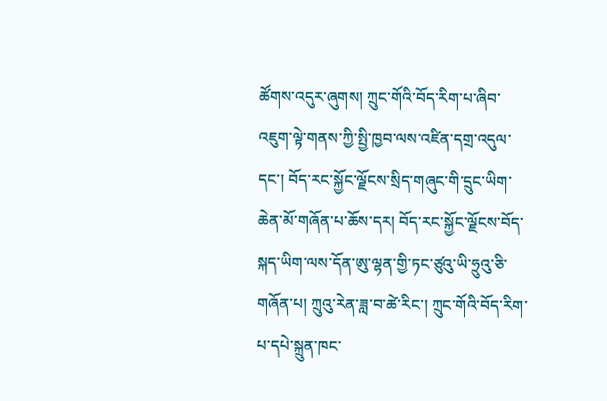ཚོགས་འདུར་ཞུགས། ཀྲུང་གོའི་བོད་རིག་པ་ཞིབ་འཇུག་ལྟེ་གནས་ཀྱི་སྤྱི་ཁྱབ་ལས་འཛིན་དགྲ་འདུལ་དང་། བོད་རང་སྐྱོང་ལྗོངས་སྲིད་གཞུང་གི་དྲུང་ཡིག་ཆེན་མོ་གཞོན་པ་ཆོས་དར། བོད་རང་སྐྱོང་ལྗོངས་བོད་སྐད་ཡིག་ལས་དོན་ཨུ་ལྷན་གྱི་ཏང་ཙུའུ་ཡི་ཧྲུའུ་ཅི་གཞོན་པ། ཀྲུའུ་རེན་ཟླ་བ་ཚེ་རིང་། ཀྲུང་གོའི་བོད་རིག་པ་དཔེ་སྐྲུན་ཁང་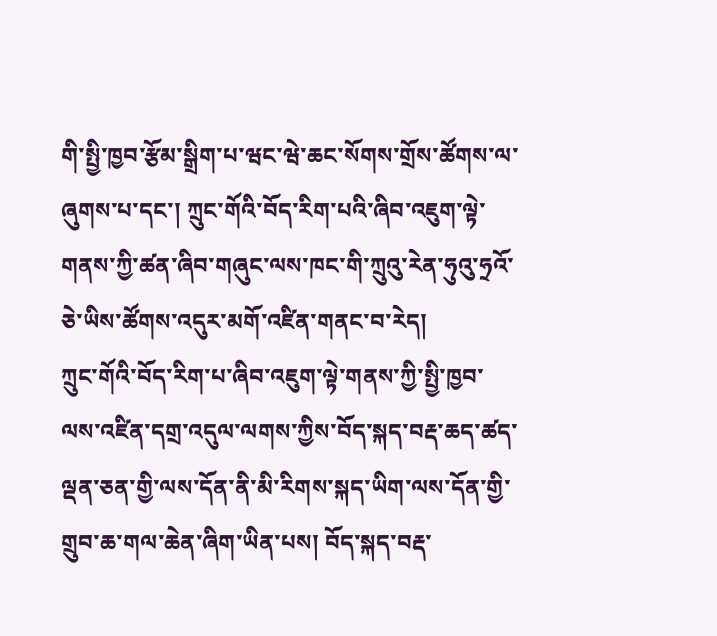གི་སྤྱི་ཁྱབ་རྩོམ་སྒྲིག་པ་ཝང་ཝེ་ཆང་སོགས་གྲོས་ཚོགས་ལ་ཞུགས་པ་དང་། ཀྲུང་གོའི་བོད་རིག་པའི་ཞིབ་འཇུག་ལྟེ་གནས་ཀྱི་ཚན་ཞིབ་གཞུང་ལས་ཁང་གི་ཀྲུའུ་རེན་ཧུའུ་ཧྲའོ་ཅེ་ཡིས་ཚོགས་འདུར་མགོ་འཛིན་གནང་བ་རེད།
ཀྲུང་གོའི་བོད་རིག་པ་ཞིབ་འཇུག་ལྟེ་གནས་ཀྱི་སྤྱི་ཁྱབ་ལས་འཛིན་དགྲ་འདུལ་ལགས་ཀྱིས་བོད་སྐད་བརྡ་ཆད་ཚད་ལྡན་ཅན་གྱི་ལས་དོན་ནི་མི་རིགས་སྐད་ཡིག་ལས་དོན་གྱི་གྲུབ་ཆ་གལ་ཆེན་ཞིག་ཡིན་པས། བོད་སྐད་བརྡ་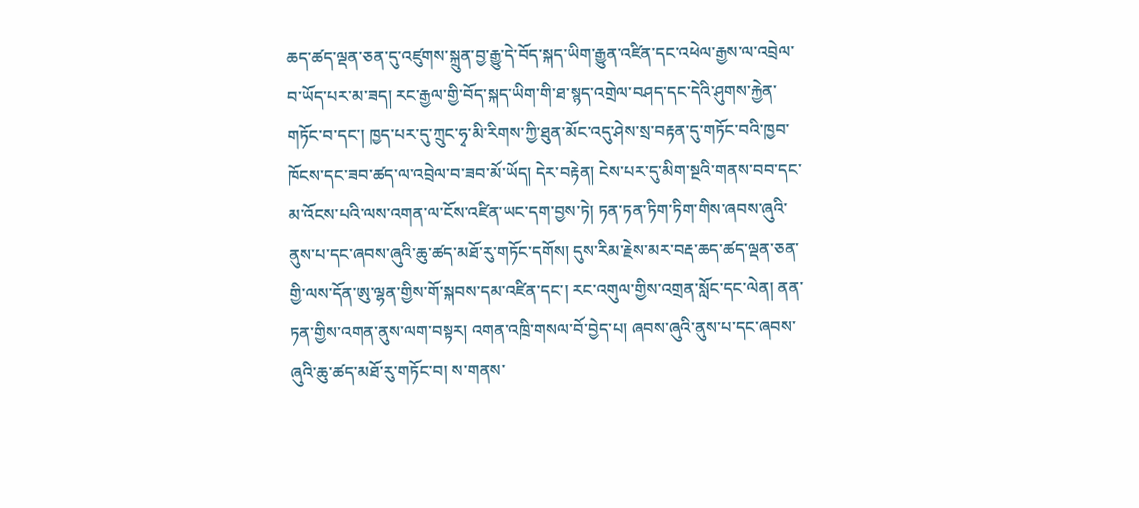ཆད་ཚད་ལྡན་ཅན་དུ་འཛུགས་སྐྲུན་བྱ་རྒྱུ་དེ་བོད་སྐད་ཡིག་རྒྱུན་འཛིན་དང་འཕེལ་རྒྱས་ལ་འབྲེལ་བ་ཡོད་པར་མ་ཟད། རང་རྒྱལ་གྱི་བོད་སྐད་ཡིག་གི་ཐ་སྙད་འགྲེལ་བཤད་དང་དེའི་ཤུགས་རྐྱེན་གཏོང་བ་དང་། ཁྱད་པར་དུ་ཀྲུང་ཧྭ་མི་རིགས་ཀྱི་ཐུན་མོང་འདུ་ཤེས་སྲ་བརྟན་དུ་གཏོང་བའི་ཁྱབ་ཁོངས་དང་ཟབ་ཚད་ལ་འབྲེལ་བ་ཟབ་མོ་ཡོད། དེར་བརྟེན། ངེས་པར་དུ་མིག་སྔའི་གནས་བབ་དང་མ་འོངས་པའི་ལས་འགན་ལ་ངོས་འཛིན་ཡང་དག་བྱས་ཏེ། ཏན་ཏན་ཏིག་ཏིག་གིས་ཞབས་ཞུའི་ནུས་པ་དང་ཞབས་ཞུའི་ཆུ་ཚད་མཐོ་རུ་གཏོང་དགོས། དུས་རིམ་རྗེས་མར་བརྡ་ཆད་ཚད་ལྡན་ཅན་གྱི་ལས་དོན་ཨུ་ལྷན་གྱིས་གོ་སྐབས་དམ་འཛིན་དང་། རང་འགུལ་གྱིས་འགྲན་སློང་དང་ལེན། ནན་ཏན་གྱིས་འགན་ནུས་ལག་བསྟར། འགན་འཁྲི་གསལ་བོ་བྱེད་པ། ཞབས་ཞུའི་ནུས་པ་དང་ཞབས་ཞུའི་ཆུ་ཚད་མཐོ་རུ་གཏོང་བ། ས་གནས་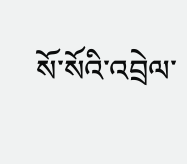སོ་སོའི་འབྲེལ་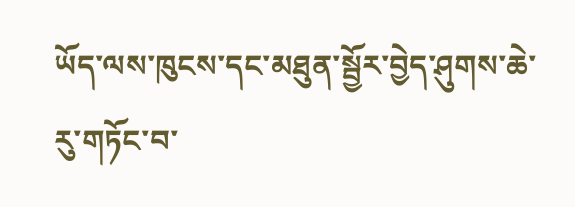ཡོད་ལས་ཁུངས་དང་མཐུན་སྦྱོར་བྱེད་ཤུགས་ཆེ་རུ་གཏོང་བ་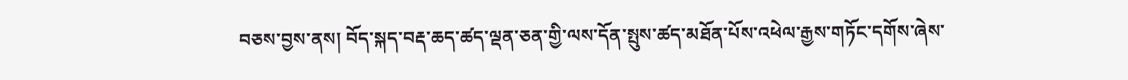བཅས་བྱས་ནས། བོད་སྐད་བརྡ་ཆད་ཚད་ལྡན་ཅན་གྱི་ལས་དོན་སྤུས་ཚད་མཐོན་པོས་འཕེལ་རྒྱས་གཏོང་དགོས་ཞེས་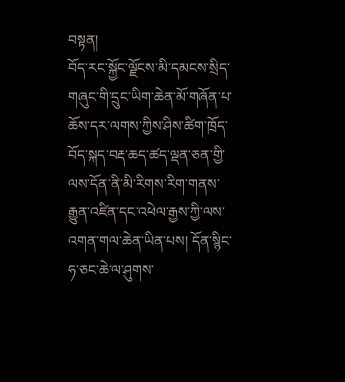བསྟན།
བོད་རང་སྐྱོང་ལྗོངས་མི་དམངས་སྲིད་གཞུང་གི་དྲུང་ཡིག་ཆེན་མོ་གཞོན་པ་ཆོས་དར་ལགས་ཀྱིས་ཤིས་ཚིག་ཁྲོད་བོད་སྐད་བརྡ་ཆད་ཚད་ལྡན་ཅན་གྱི་ལས་དོན་ནི་མི་རིགས་རིག་གནས་རྒྱུན་འཛིན་དང་འཕེལ་རྒྱས་ཀྱི་ལས་འགན་གལ་ཆེན་ཡིན་པས། དོན་སྙིང་ཧ་ཅང་ཆེ་ལ་ཤུགས་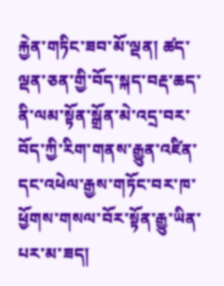རྐྱེན་གཏིང་ཟབ་མོ་ལྡན། ཚད་ལྡན་ཅན་གྱི་བོད་སྐད་བརྡ་ཆད་ནི་ལམ་སྟོན་སྒྲོན་མེ་འདྲ་བར་བོད་ཀྱི་རིག་གནས་རྒྱུན་འཛིན་དང་འཕེལ་རྒྱས་གཏོང་བར་ཁ་ཕྱོགས་གསལ་བོར་སྟོན་རྒྱུ་ཡིན་པར་མ་ཟད།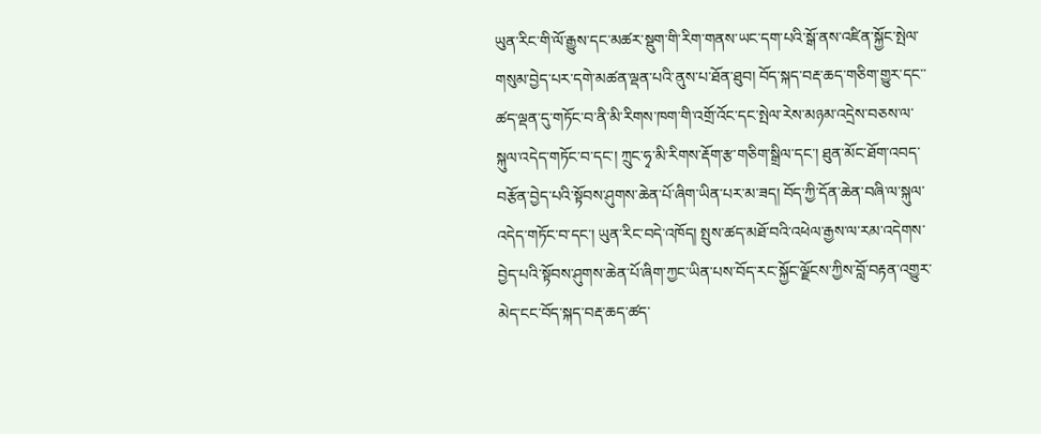ཡུན་རིང་གི་ལོ་རྒྱུས་དང་མཚར་སྡུག་གི་རིག་གནས་ཡང་དག་པའི་སྒོ་ནས་འཛིན་སྐྱོང་སྤེལ་གསུམ་བྱེད་པར་དགེ་མཚན་ལྡན་པའི་ནུས་པ་ཐོན་ཐུབ། བོད་སྐད་བརྡ་ཆད་གཅིག་གྱུར་དང་་ཚད་ལྡན་དུ་གཏོང་བ་ནི་མི་རིགས་ཁག་གི་འགྲོ་འོང་དང་སྤེལ་རེས་མཉམ་འདྲེས་བཅས་ལ་སྐུལ་འདེད་གཏོང་བ་དང་། ཀྲུང་ཧྭ་མི་རིགས་རྡོག་རྩ་གཅིག་སྒྲིལ་དང་། ཐུན་མོང་ཐོག་འབད་བརྩོན་བྱེད་པའི་སྟོབས་ཤུགས་ཆེན་པོ་ཞིག་ཡིན་པར་མ་ཟད། བོད་ཀྱི་དོན་ཆེན་བཞི་ལ་སྐུལ་འདེད་གཏོང་བ་དང་། ཡུན་རིང་བདེ་འཁོད། སྤུས་ཚད་མཐོ་བའི་འཕེལ་རྒྱས་ལ་རམ་འདེགས་བྱེད་པའི་སྟོབས་ཤུགས་ཆེན་པོ་ཞིག་ཀྱང་ཡིན་པས་བོད་རང་སྐྱོང་ལྗོངས་ཀྱིས་བློ་བརྟན་འགྱུར་མེད་ངང་བོད་སྐད་བརྡ་ཆད་ཚད་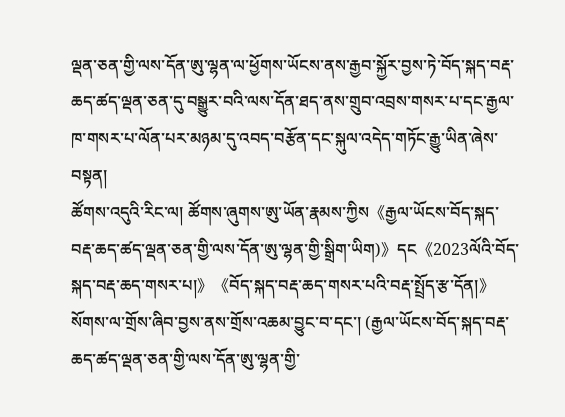ལྡན་ཅན་གྱི་ལས་དོན་ཨུ་ལྷན་ལ་ཕྱོགས་ཡོངས་ནས་རྒྱབ་སྐྱོར་བྱས་ཏེ་བོད་སྐད་བརྡ་ཆད་ཚད་ལྡན་ཅན་དུ་བསྒྱུར་བའི་ལས་དོན་ཐད་ནས་གྲུབ་འབྲས་གསར་པ་དང་རྒྱལ་ཁ་གསར་པ་ལོན་པར་མཉམ་དུ་འབད་བརྩོན་དང་སྐུལ་འདེད་གཏོང་རྒྱུ་ཡིན་ཞེས་བསྟན།
ཚོགས་འདུའི་རིང་ལ། ཚོགས་ཞུགས་ཨུ་ཡོན་རྣམས་ཀྱིས《རྒྱལ་ཡོངས་བོད་སྐད་བརྡ་ཆད་ཚད་ལྡན་ཅན་གྱི་ལས་དོན་ཨུ་ལྷན་གྱི་སྒྲིག་ཡིག)》དང《2023ལོའི་བོད་སྐད་བརྡ་ཆད་གསར་པ།》《བོད་སྐད་བརྡ་ཆད་གསར་པའི་བརྡ་སྤྲོད་རྩ་དོན།》སོགས་ལ་གྲོས་ཞིབ་བྱས་ནས་གྲོས་འཆམ་བྱུང་བ་དང་། (རྒྱལ་ཡོངས་བོད་སྐད་བརྡ་ཆད་ཚད་ལྡན་ཅན་གྱི་ལས་དོན་ཨུ་ལྷན་གྱི་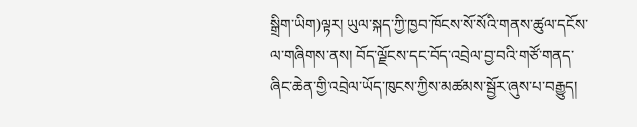སྒྲིག་ཡིག)ལྟར། ཡུལ་སྐད་ཀྱི་ཁྱབ་ཁོངས་སོ་སོའི་གནས་ཚུལ་དངོས་ལ་གཞིགས་ནས། བོད་ལྗོངས་དང་བོད་འབྲེལ་བྱ་བའི་གཙོ་གནད་ཞིང་ཆེན་གྱི་འབྲེལ་ཡོད་ཁུངས་ཀྱིས་མཚམས་སྦྱོར་ཞུས་པ་བརྒྱུད།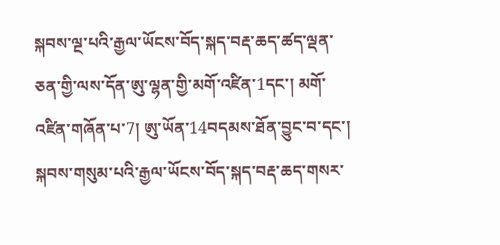སྐབས་ལྔ་པའི་རྒྱལ་ཡོངས་བོད་སྐད་བརྡ་ཆད་ཚད་ལྡན་ཅན་གྱི་ལས་དོན་ཨུ་ལྷན་གྱི་མགོ་འཛིན་1དང་། མགོ་འཛིན་གཞོན་པ་7། ཨུ་ཡོན་14བདམས་ཐོན་བྱུང་བ་དང་། སྐབས་གསུམ་པའི་རྒྱལ་ཡོངས་བོད་སྐད་བརྡ་ཆད་གསར་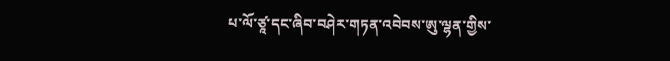པ་ལོ་ཙཱ་དང་ཞིབ་བཤེར་གཏན་འབེབས་ཨུ་ལྷན་གྱིས་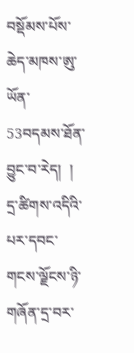བསྡོམས་པོས་ཆེད་མཁས་ཨུ་ཡོན་53བདམས་ཐོན་བྱུང་བ་རེད།  །
དྲ་ཚིགས་འདིའི་པར་དབང་གངས་ལྗོངས་ཉི་གཞོན་དྲ་བར་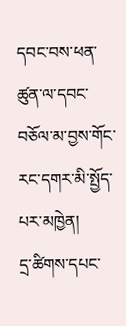དབང་བས་ཕན་ཚུན་ལ་དབང་བཅོལ་མ་བྱས་གོང་རང་དགར་མི་སྤྱོད་པར་མཁྱེན།
དྲ་ཚིགས་དཔང་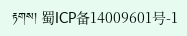རྟགས། 蜀ICP备14009601号-1